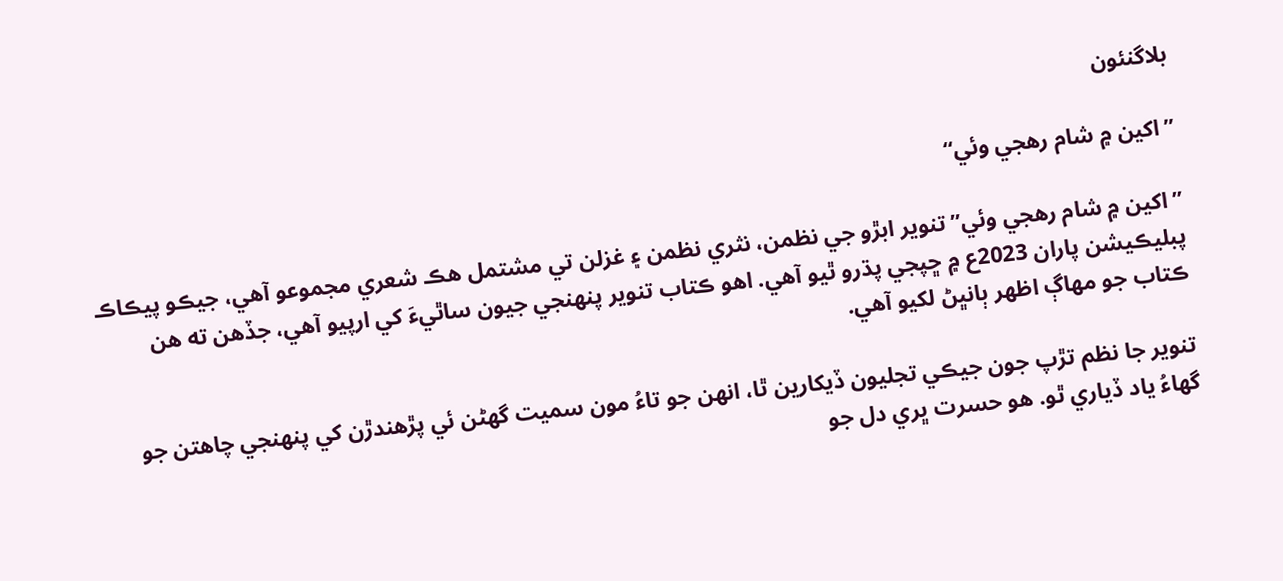بلاگنئون

”اکين ۾ شام رهجي وئي“

”اکين ۾ شام رھجي وئي” تنوير ابڙو جي نظمن، نثري نظمن ۽ غزلن تي مشتمل هڪ شعري مجموعو آهي، جيڪو پيڪاڪ پبليڪيشن پاران 2023ع ۾ ڇپجي پڌرو ٿيو آهي. اهو ڪتاب تنوير پنهنجي جيون ساٿيءَ کي ارپيو آهي، جڏهن ته هن ڪتاب جو مهاڳ اظهر ٻانڀڻ لکيو آهي.

تنوير جا نظم تڙپ جون جيڪي تجليون ڏيکارين ٿا، انهن جو تاءُ مون سميت گهڻن ئي پڙهندڙن کي پنهنجي چاهتن جو گهاءُ ياد ڏياري ٿو. ھو حسرت ڀري دل جو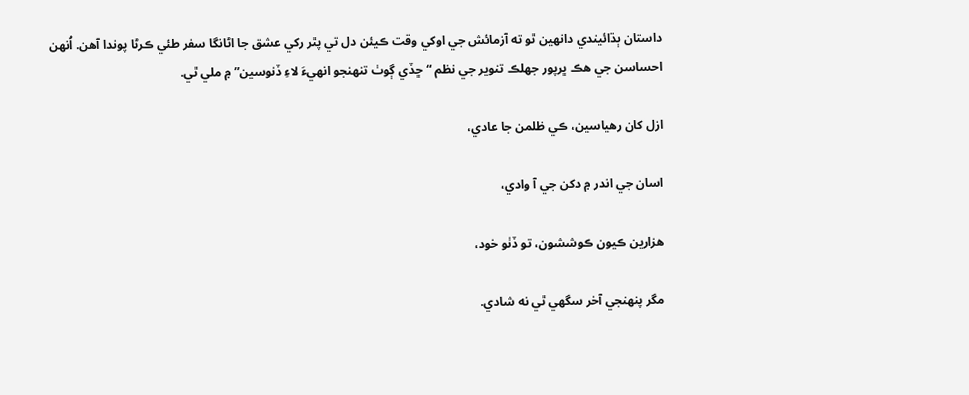داستان ٻڌائيندي دانهين ٿو ته آزمائش جي اوکي وقت ڪيئن دل تي پٿر رکي عشق جا اڻانگا سفر طئي ڪرڻا پوندا آهن. اُنهن احساسن جي هڪ ڀرپور جهلڪ تنوير جي نظم “ڇڏي ڳوٺ تنهنجو انهيءَ لاءِ ڏنوسين” ۾ ملي ٿي.

ازل کان رهياسين، ڪي ظلمن جا عادي،

اسان جي اندر ۾ دکن جي آ وادي،

هزارين ڪيون ڪوششون، تو ڏٺو خود،

مگر پنهنجي آخر سگهي ٿي نه شادي.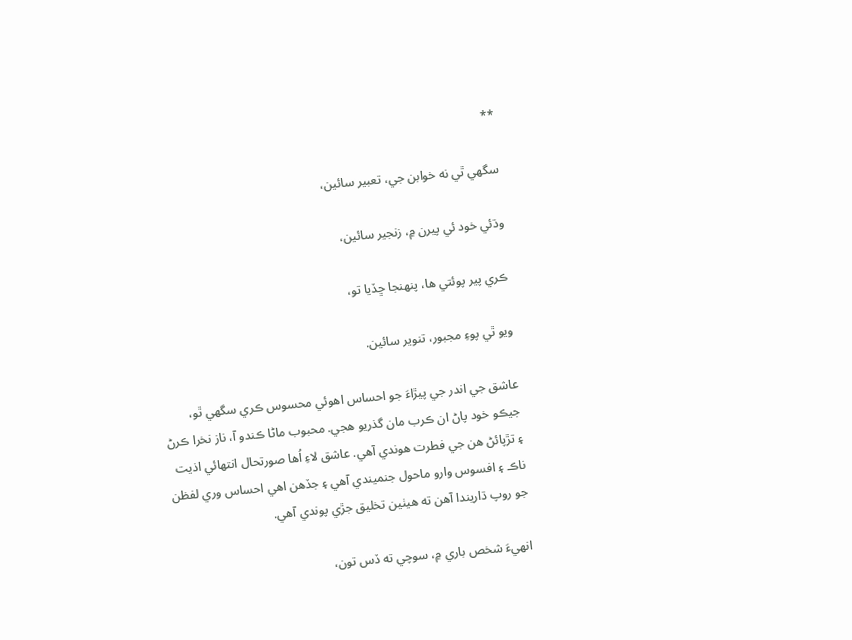**

سگهي ٿي نه خوابن جي، تعبير سائين،

وڌئي خود ئي پيرن ۾، زنجير سائين،

ڪري پير پوئتي ها، پنهنجا ڇڏيا تو،

ويو ٿي پوءِ مجبور، تنوير سائين.

عاشق جي اندر جي پيڙاءَ جو احساس اهوئي محسوس ڪري سگهي ٿو، جيڪو خود پاڻ ان ڪرب مان گذريو هجي. محبوب ماڻا ڪندو آ، ناز نخرا ڪرڻ ۽ تڙپائڻ هن جي فطرت هوندي آهي. عاشق لاءِ اُها صورتحال انتهائي اذيت ناڪ ۽ افسوس وارو ماحول جنميندي آهي ۽ جڏهن اهي احساس وري لفظن جو روپ ڌاريندا آهن ته هيٺين تخليق جڙي پوندي آهي.

انهيءَ شخص باري ۾، سوچي ته ڏس تون،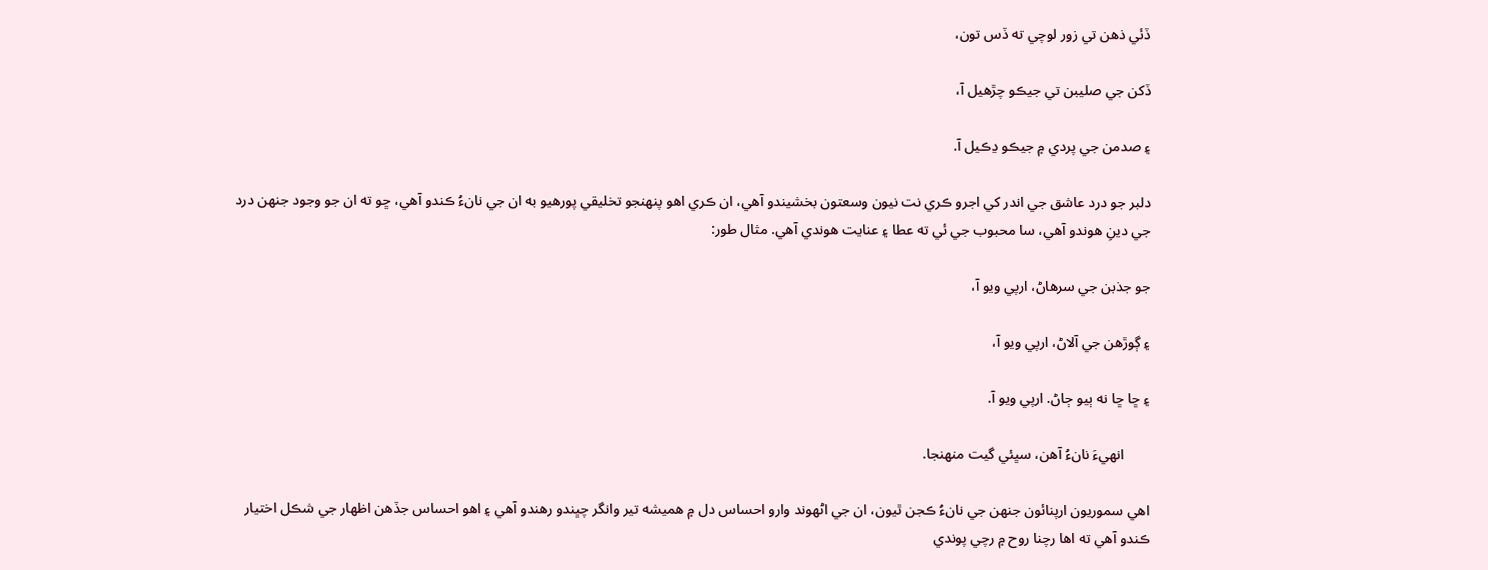ڏئي ذهن تي زور لوچي ته ڏس تون،

ڏکن جي صليبن تي جيڪو چڙهيل آ،

۽ صدمن جي پردي ۾ جيڪو ڍڪيل آ.

دلبر جو درد عاشق جي اندر کي اجرو ڪري نت نيون وسعتون بخشيندو آهي، ان ڪري اهو پنهنجو تخليقي پورهيو به ان جي نانءُ ڪندو آهي، ڇو ته ان جو وجود جنهن درد جي دينِ هوندو آهي، سا محبوب جي ئي ته عطا ۽ عنايت هوندي آهي. مثال طور:

جو جذبن جي سرهاڻ، ارپي ويو آ،

۽ ڳوڙهن جي آلاڻ، ارپي ويو آ،

۽ ڇا ڇا نه ٻيو ڄاڻ. ارپي ويو آ.

       انهيءَ نانءُ آهن، سڀئي گيت منهنجا.

اهي سموريون ارپنائون جنهن جي نانءُ ڪجن ٿيون، ان جي اڻهوند وارو احساس دل ۾ هميشه تير وانگر چڀندو رهندو آهي ۽ اهو احساس جڏهن اظهار جي شڪل اختيار ڪندو آهي ته اها رچنا روح ۾ رچي پوندي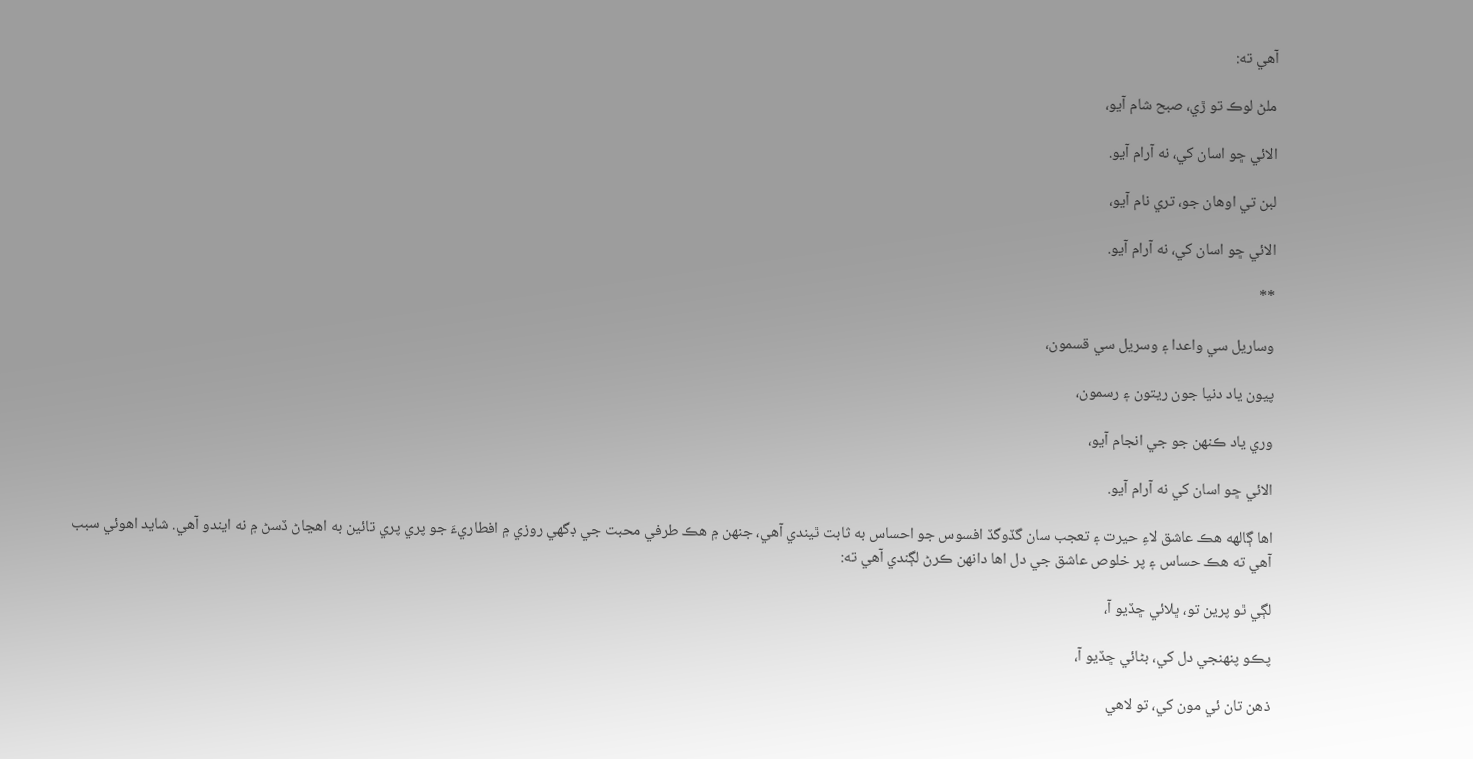آهي ته:

ملڻ لوڪ تو ڙي، صبح شام آيو،

الائي ڇو اسان کي، نه آرام آيو.

لبن تي اوهان جو، تري نام آيو،

الائي ڇو اسان کي، نه آرام آيو.

**

وساريل سي واعدا ۽ وسريل سي قسمون،

پيون ياد دنيا جون ريتون ۽ رسمون،

وري ياد ڪنهن جو جي انجام آيو،

الائي ڇو اسان کي نه آرام آيو.

اها ڳالهه هڪ عاشق لاءِ حيرت ۽ تعجب سان گڏوگڏ افسوس جو احساس به ثابت ٿيندي آهي، جنهن ۾ هڪ طرفي محبت جي ڊگهي روزي ۾ افطاريءَ جو پري پري تائين به اهڃاڻ ڏسڻ ۾ نه ايندو آهي. شايد اهوئي سبب آهي ته هڪ حساس ۽ پر خلوص عاشق جي دل اها دانهن ڪرڻ لڳندي آهي ته:

لڳي ٿو پرين تو، ڀلائي ڇڏيو آ،

پڪو پنهنجي دل کي، بڻائي ڇڏيو آ،

ذهن تان ئي مون کي، تو لاهي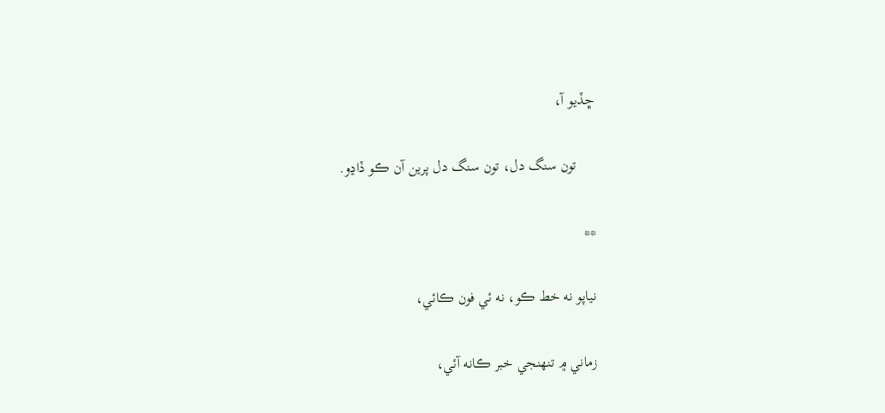ڇڏيو آ،

     تون سنگ دل، تون سنگ دل پرين آن ڪو ڏاڍو.

**

نياپو نه خط ڪو، نه ئي فون ڪائي،

زماني ۾ تنهنجي خبر ڪانه آئي،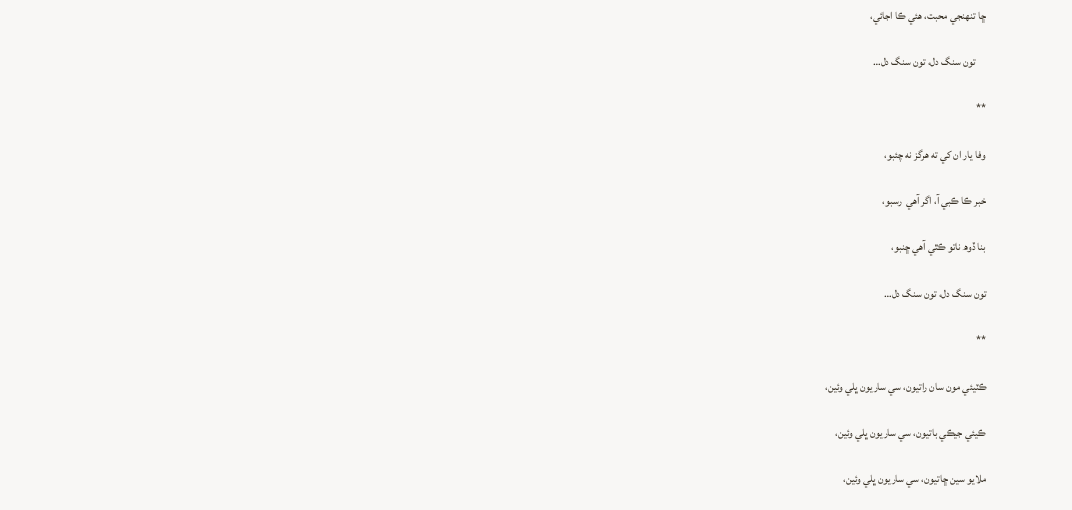ڇا تنهنجي محبت، هئي ڪا اجائي،

     تون سنگ دل، تون سنگ دل…

**

وفا يار ان کي ته هرگز نه چئبو،

خبر ڪا ڪبي آ، اگر آهي  رسبو،

بنا ڏوھ ناتو ڪٿي آهي ڇنبو،

تون سنگ دل، تون سنگ دل…

**

ڪٽيئي مون سان راتيون، سي ساريون ڀلي وئين،

ڪيئي جيڪي باتيون، سي ساريون ڀلي وئين،

ملايو سين ڇاتيون، سي ساريون ڀلي وئين،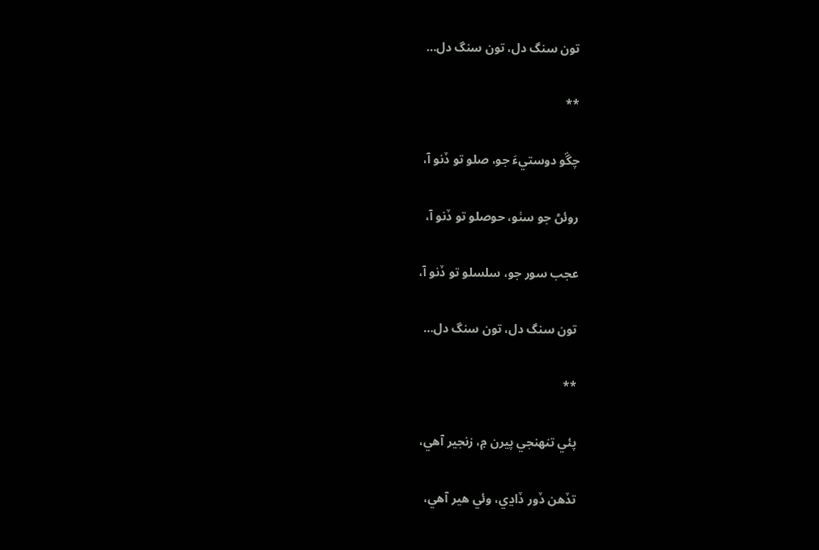تون سنگ دل، تون سنگ دل…

**

چڱو دوستيءَ جو، صلو تو ڏنو آ،

روئڻ جو سٺو، حوصلو تو ڏنو آ،

عجب سور جو، سلسلو تو ڏنو آ،

تون سنگ دل، تون سنگ دل…

**

پئي تنهنجي پيرن ۾، زنجير آهي،

تڏهن ڏور ڏاڍي، وئي هير آهي،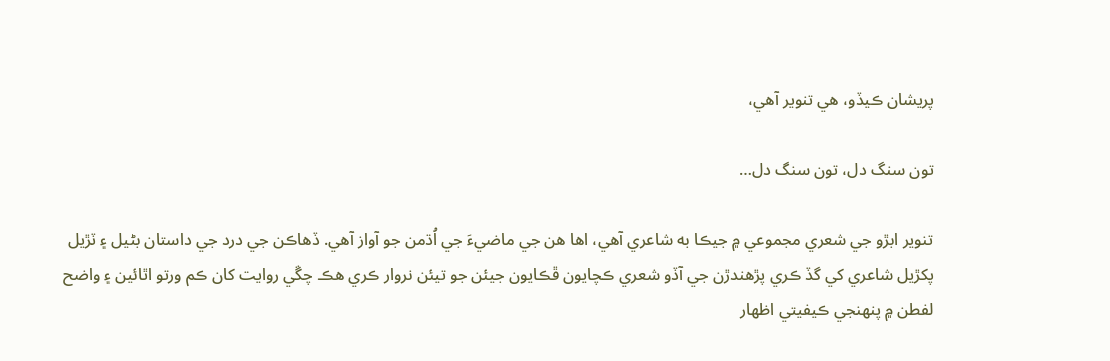پريشان ڪيڏو، هي تنوير آهي،

تون سنگ دل، تون سنگ دل…

تنوير ابڙو جي شعري مجموعي ۾ جيڪا به شاعري آهي، اها هن جي ماضيءَ جي اُڌمن جو آواز آهي. ڏهاڪن جي درد جي داستان بڻيل ۽ ٽڙيل پکڙيل شاعري کي گڏ ڪري پڙهندڙن جي آڏو شعري ڪچايون ڦڪايون جيئن جو تيئن نروار ڪري هڪ چڱي روايت کان ڪم ورتو اٿائين ۽ واضح لفطن ۾ پنهنجي ڪيفيتي اظهار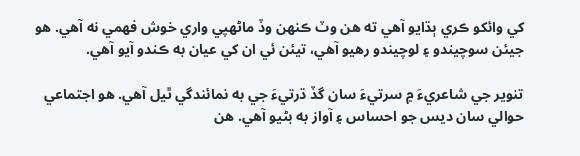کي وائکو ڪري ٻڌايو آهي ته هن وٽ ڪنهن وڏ ماڻهپي واري خوش فهمي نه آهي. هو جيئن سوچيندو ۽ لوچيندو رهيو آهي، تيئن ئي ان کي عيان به ڪندو آيو آهي.

تنوير جي شاعريءَ ۾ سرتيءَ سان گڏ ڌرتيءَ جي به نمائندگي ٿيل آهي. هو اجتماعي حوالي سان ديس جو احساس ۽ آواز به بڻيو آهي. هن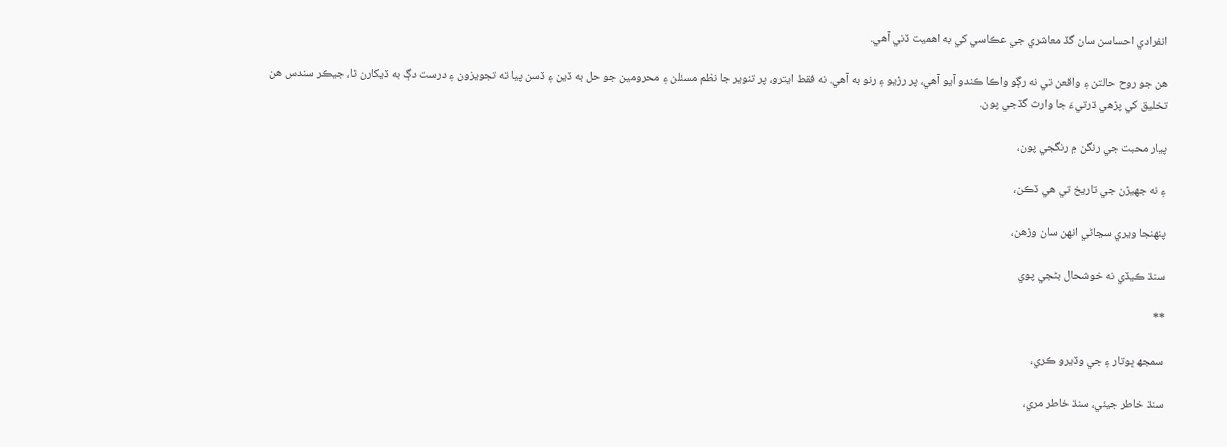انفرادي احساسن سان گڏ معاشري جي عڪاسي کي به اهميت ڏني آهي.

هن جو روح حالتن ۽ واقعن تي نه رڳو واڪا ڪندو آيو آهي، پر رڙيو ۽ رنو به آهي. نه فقط ايترو، پر تنوير جا نظم مسئلن ۽ محرومين جو حل به ڏين ۽ ڏسن پيا ته تجويزون ۽ درست دڳ به ڏيکارن ٿا، جيڪر سندس هن تخليق کي پڙهي ڌرتيءَ جا وارث گڏجي پون.

پيار محبت جي رنگن ۾ رنگجي پون،

۽ نه جهيڙن جي تاريخ تي هي ڏڪن،

پنهنجا ويري سڃاڻي انهن سان وڙهن،

سنڌ ڪيڏي نه خوشحال بڻجي پوي

**

سمجھ ڀوتار ۽ جي وڏيرو ڪري،

سنڌ خاطر جيئي، سنڌ خاطر مري،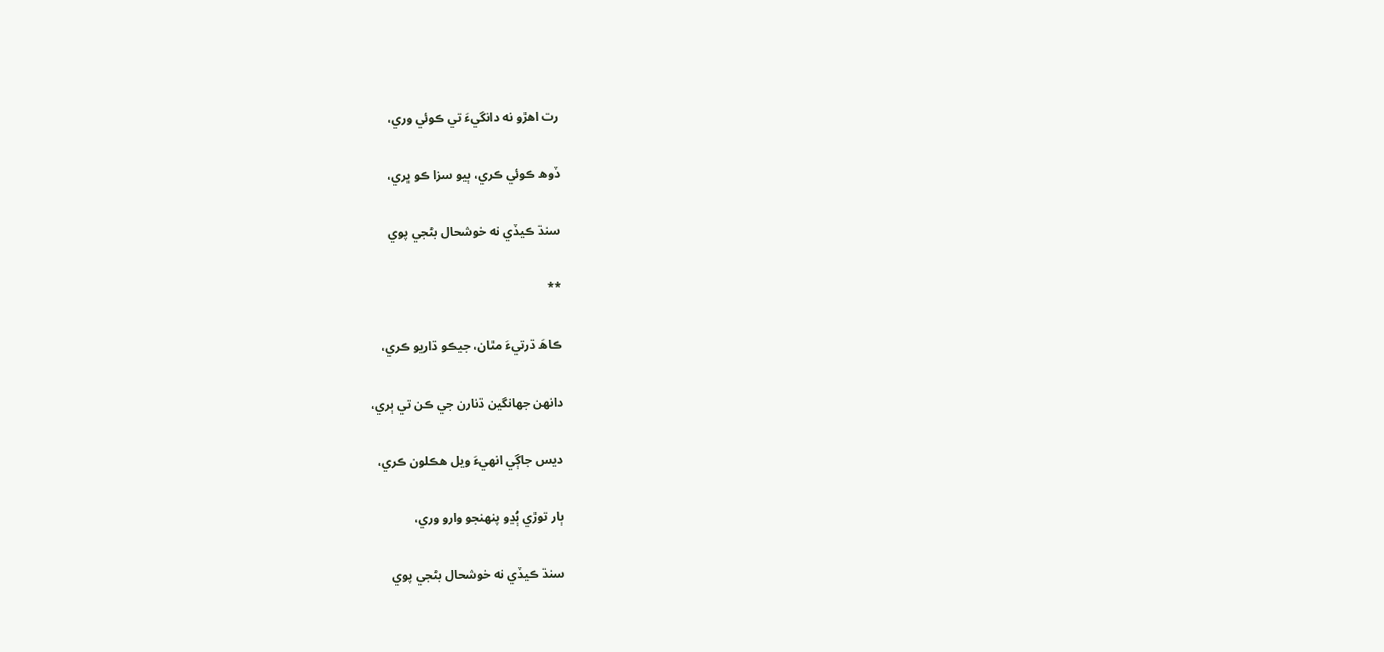رت اهڙو نه دانگيءَ تي ڪوئي وري،

ڏوھ ڪوئي ڪري، ٻيو سزا ڪو ڀري،

سنڌ ڪيڏي نه خوشحال بڻجي پوي

**

ڪاھَ ڌرتيءَ مٿان، جيڪو ڌاريو ڪري،

دانهن جهانگين ڌنارن جي ڪن تي ٻري،

ديس جاڳي انهيءَ ويل هڪلون ڪري،

ٻار توڙي ٻُڍو پنهنجو وارو وري،

سنڌ ڪيڏي نه خوشحال بڻجي پوي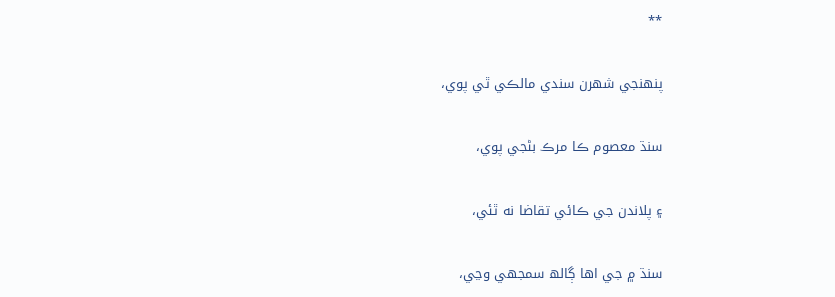**

پنهنجي شهرن سندي مالڪي ٿي پوي،

سنڌ معصوم ڪا مرڪ بڻجي پوي،

۽ پلاندن جي ڪائي تقاضا نه ٿئي،

سنڌ ۾ جي اها ڳالھ سمجهي وڃي،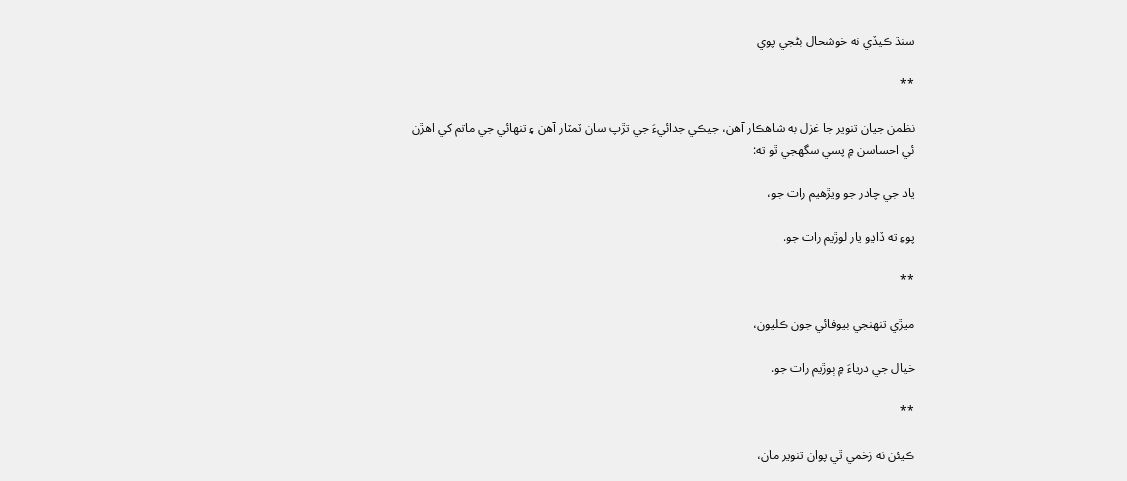سنڌ ڪيڏي نه خوشحال بڻجي پوي

**

نظمن جيان تنوير جا غزل به شاهڪار آهن، جيڪي جدائيءَ جي تڙپ سان ٽمٽار آهن ۽ تنهائي جي ماتم کي اهڙن ئي احساسن ۾ پسي سگهجي ٿو ته:

ياد جي چادر جو ويڙهيم رات جو،

پوءِ ته ڏاڍو يار لوڙيم رات جو.

**

ميڙي تنهنجي بيوفائي جون ڪليون،

خيال جي درياءَ ۾ ٻوڙيم رات جو.

**

ڪيئن نه زخمي ٿي پوان تنوير مان،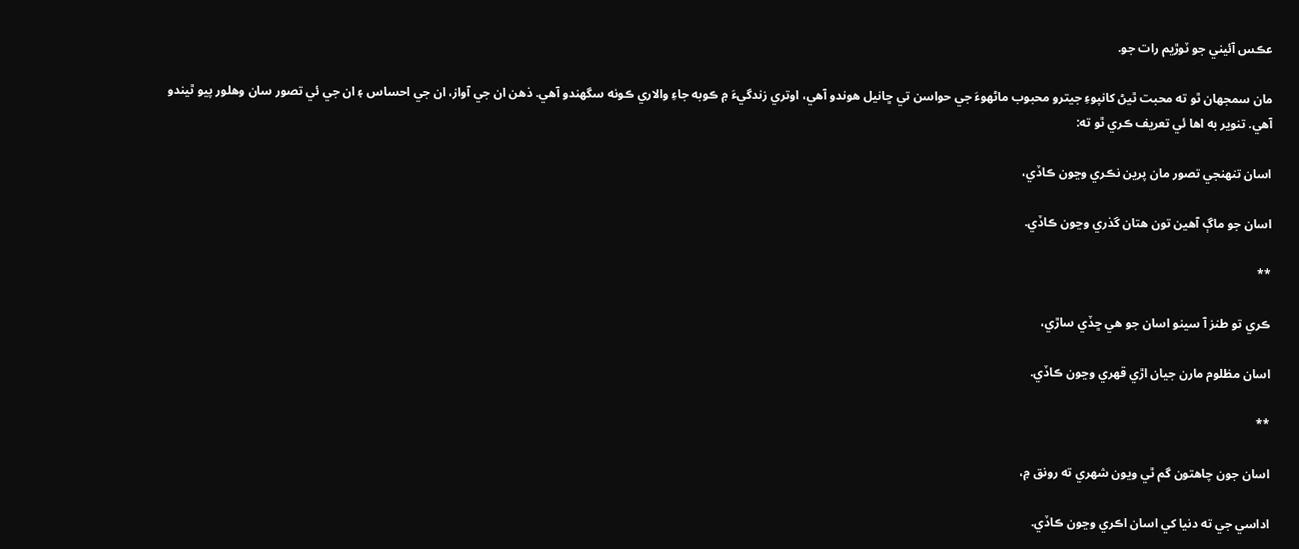عڪس آئيني جو ٽوڙيم رات جو.

مان سمجهان ٿو ته محبت ٿيڻ کانپوءِ جيترو محبوب ماڻهوءَ جي حواسن تي ڇانيل هوندو آهي، اوتري زندگيءَ ۾ ڪوبه جاءِ والاري ڪونه سگهندو آهي. ذهن ان جي آواز، ان جي احساس ۽ ان جي ئي تصور سان وهلور پيو ٿيندو آهي. تنوير به اها ئي تعريف ڪري ٿو ته:

اسان تنهنجي تصور مان پرين نڪري وڃون ڪاڏي،

اسان جو ماڳ آهين تون هتان گذري وڃون ڪاڏي.

**

ڪري تو طنز آ سينو اسان جو هي ڇڏي ساڙي،

اسان مظلوم مارن جيان اڙي قهري وڃون ڪاڏي.

**

اسان جون چاهتون گم ٿي ويون شهري ته رونق ۾،

اداسي جي ته دنيا کي اسان اڪري وڃون ڪاڏي.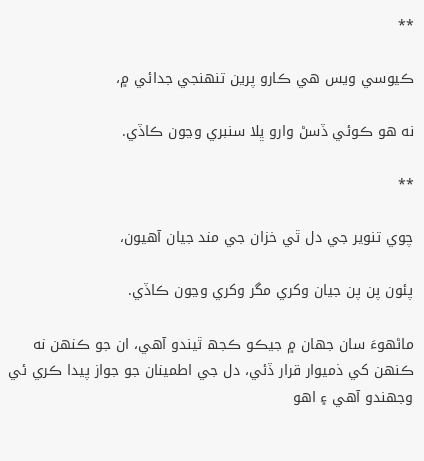**

ڪيوسي ويس هي ڪارو پرين تنهنجي جدائي ۾،

نه هو ڪوئي ڏسڻ وارو ڀلا سنبري وڃون ڪاڏي.

**

چوي تنوير جي دل ٿي خزان جي مند جيان آهيون،

پئون پن پن جيان وکري مگر وکري وڃون ڪاڏي.

ماڻهوءَ سان جهان ۾ جيڪو ڪجھ ٿيندو آهي، ان جو ڪنهن نه ڪنهن کي ذميوار قرار ڏئي، دل جي اطمينان جو جواز پيدا ڪري ئي وجهندو آهي ۽ اهو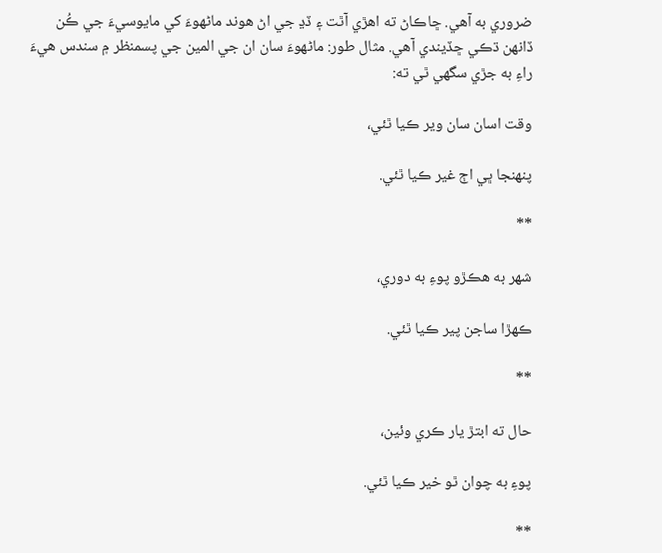ضروري به آهي. ڇاڪاڻ ته اهڙي آٿت ۽ ڏڍ جي اڻ هوند ماڻهوءَ کي مايوسيءَ جي ڪُن ڏانهن ڌڪي ڇڏيندي آهي. مثال طور: ماڻهوءَ سان ان جي المين جي پسمنظر ۾ سندس هيءَ راءِ به جڙي سگهي ٿي ته:

وقت اسان سان وير ڪيا ٿئي،

پنهنجا ڀي اڄ غير ڪيا ٿئي.

**

شهر به هڪڙو پوءِ به دوري،

ڪهڙا ساجن پير ڪيا ٿئي.

**

حال ته ابتڙ يار ڪري وئين،

پوءِ به چوان ٿو خير ڪيا ٿئي.

**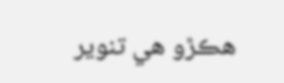هڪڙو هي تنوير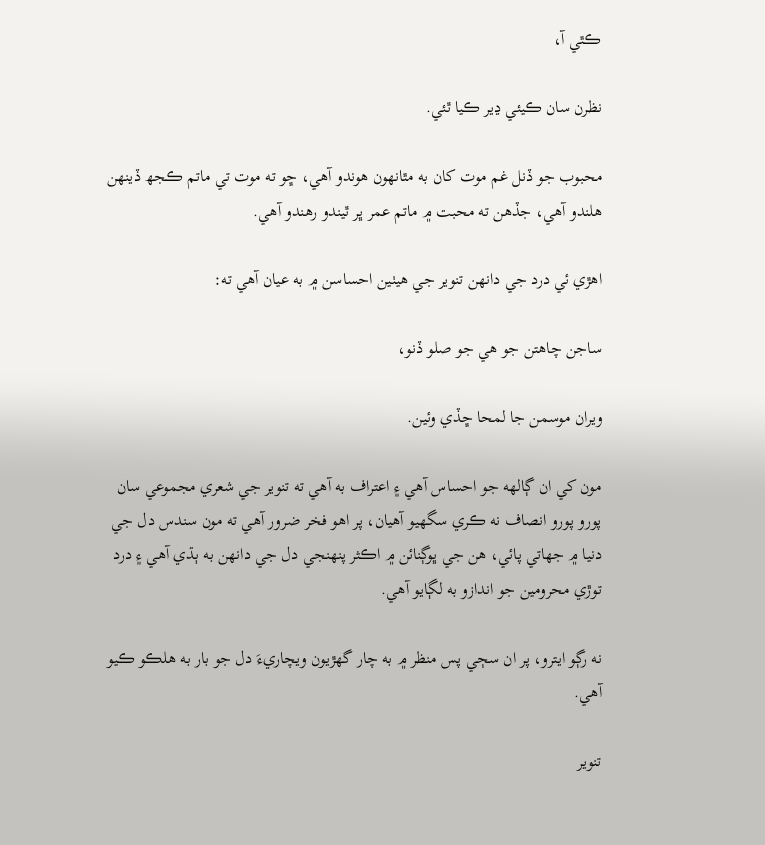ڪٿي آ،

نظرن سان ڪيئي ڍير ڪيا ٿئي.

محبوب جو ڏنل غم موت کان به مٿانھون هوندو آهي، ڇو ته موت تي ماتم ڪجھ ڏينھن هلندو آهي، جڏهن ته محبت ۾ ماتم عمر ڀر ٿيندو رهندو آهي.

اهڙي ئي درد جي دانهن تنوير جي هيٺين احساسن ۾ به عيان آهي ته:

ساجن چاهتن جو هي جو صلو ڏنو،

ويران موسمن جا لمحا ڇڏي وئين.

مون کي ان ڳالهه جو احساس آهي ۽ اعتراف به آهي ته تنوير جي شعري مجموعي سان پورو پورو انصاف نه ڪري سگهيو آهيان، پر اهو فخر ضرور آهي ته مون سندس دل جي دنيا ۾ جهاتي پائي، هن جي ڀوڳنائن ۾ اڪثر پنهنجي دل جي دانهن به ٻڌي آهي ۽ درد توڙي محرومين جو اندازو به لڳايو آهي.

نه رڳو ايترو، پر ان سڄي پس منظر ۾ به چار گهڙيون ويچاريءَ دل جو بار به هلڪو ڪيو آهي.

تنوير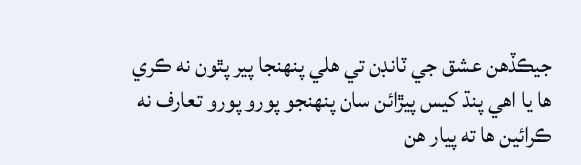جيڪڏهن عشق جي ٽانڊن تي هلي پنهنجا پير پٿون نه ڪري ها يا اهي پنڌ کيس پيڙائن سان پنهنجو پورو پورو تعارف نه ڪرائين ها ته پيار هن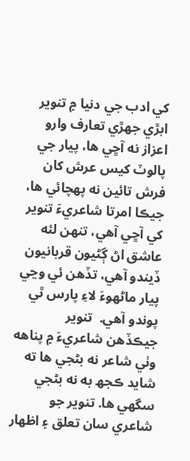کي ادب جي دنيا ۾ تنوير ابڙي جهڙي تعارف وارو اعزاز نه آڇي ها، پيار جي پالوٽ کيس عرش کان فرش تائين نه پهچائي ها، جيڪا امرتا شاعريءَ تنوير کي آڇي آهي، تنهن لئه عاشق اڻ ڳڻيون قربانيون ڏيندو آهي، تڏهن ئي وڃي پيار ماڻهوءَ لاءِ پارس ٿي پوندو آهي.  تنوير جيڪڏھن شاعريءَ ۾ پناهه وٺي شاعر نه بڻجي ها ته شايد ڪجھ به نه بڻجي سگهي ها. تنوير جو شاعري سان تعلق ۽ اظهار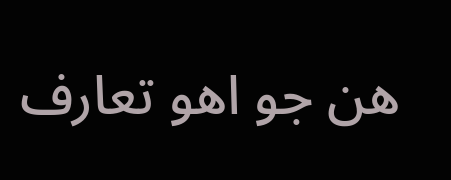هن جو اهو تعارف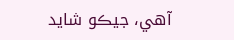آهي، جيڪو شايد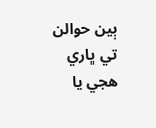ٻين حوالن تي ڀاري هجي يا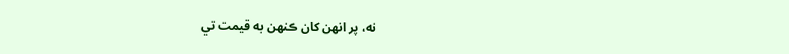نه، پر انهن کان ڪنهن به قيمت تي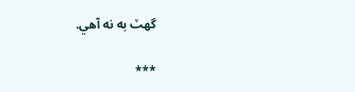گهٽ به نه آهي.

***